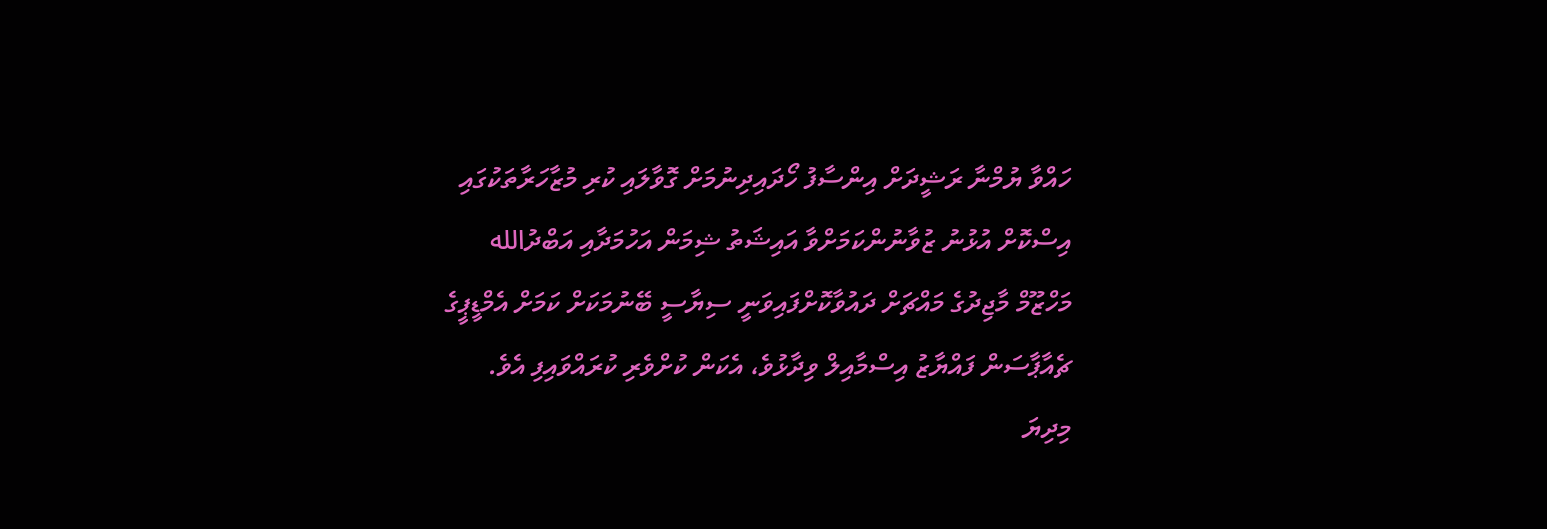ހައްވާ ޔުމްނާ ރަޝީދަށް އިންސާފު ހޯދައިދިނުމަށް ގޮވާލައި ކުރި މުޒާހަރާތަކުގައި އިސްކޮށް އުޅުނު ޒުވާނުންކަމަށްވާ އައިޝަތު ޝިމަން އަހުމަދާއި އަބްދުالله މަހްޒޫމް މާޖިދުގެ މައްޗަށް ދައުވާކޮށްފައިވަނީ ސިޔާސީ ބޭނުމަކަށް ކަމަށް އެމްޑީޕީގެ ޗެއާޕާސަން ފައްޔާޒު އިސްމާއިލް ވިދާޅުވެ، އެކަން ކުށްވެރި ކުރައްވައިފި އެވެ.
މިދިޔަ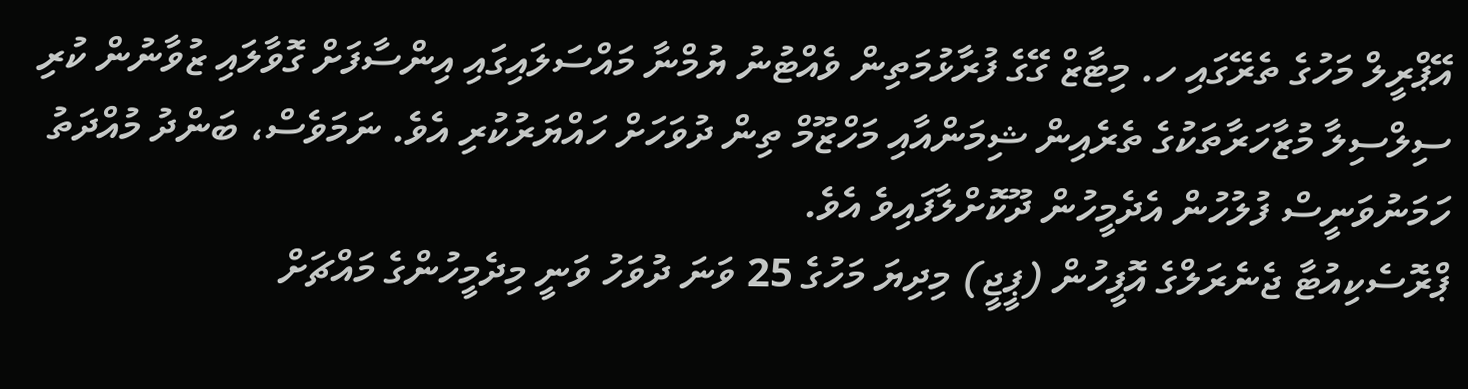އޭޕްރީލް މަހުގެ ތެރޭގައި ހ. މިޓާޒް ގޭގެ ފުރާޅުމަތިން ވެއްޓުނު ޔުމްނާ މައްސަލައިގައި އިންސާފަށް ގޮވާލައި ޒުވާނުން ކުރި ސިލްސިލާ މުޒާހަރާތަކުގެ ތެރެއިން ޝިމަންއާއި މަހްޒޫމް ތިން ދުވަހަށް ހައްޔަރުކުރި އެވެ. ނަމަވެސް، ބަންދު މުއްދަތު ހަމަނުވަނީސް ފުލުހުން އެދެމީހުން ދޫކޮށްލާފައިވެ އެވެ.
ޕްރޮސެކިއުޓާ ޖެނެރަލްގެ އޮފީހުން (ޕީޖީ) މިދިޔަ މަހުގެ 25 ވަނަ ދުވަހު ވަނީ މިދެމީހުންގެ މައްޗަށް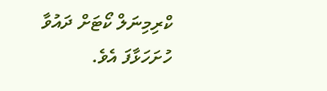ކްރިމިނަލް ކޯޓަށް ދައުވާ ހުށަހަޅާފަ އެވެ.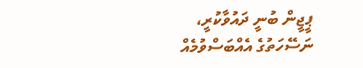ޕީޖީން ބުނީ ދައުވާކުރީ، ނަސޭހަތުގެ އެއްބަސްވުމެއް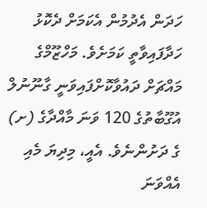ހަދަން އެދުމުން އެކަމަށް ދެކޮޅު ހަދާފައިވާތީ ކަމަށެވެ. މަހްޒޫމްގެ މައްޗަށް ދައުވާކޮށްފައިވަނީ ގާނޫނުލް އުގޫބާތުގެ 120 ވަނަ މާއްދާގެ (ށ) ގެ ދަށުންނެވެ. އެއީ، މިދިޔަ މެއި އެއްވަނަ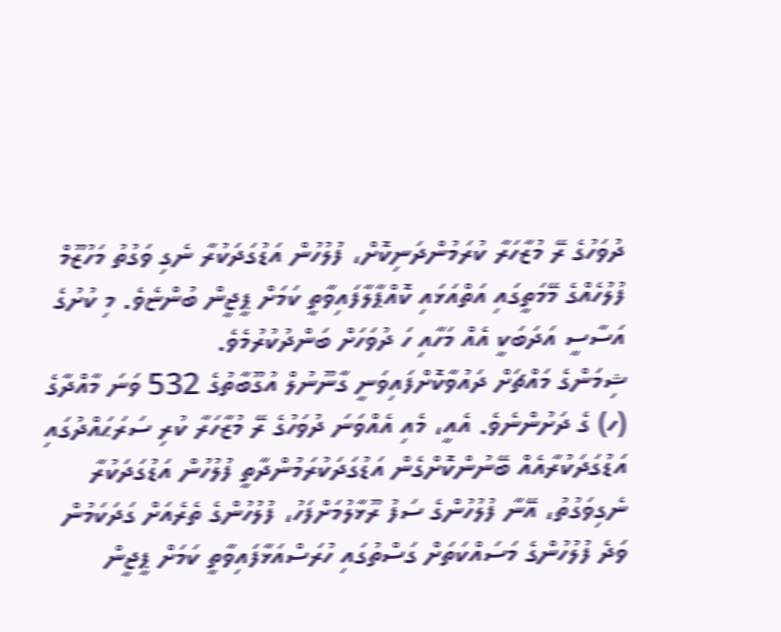ދުވަހުގެ ރޭ މުޒާހަރާ ކުރަމުންދަނިކޮށް، ފުލުހުން އަޑުގަދަކުރާ ނެގި ވަގުތު މަހުޒޫމް ފުލުހެއްގެ މޭމަތީގައި އަތްއަޅައި ކޮއްޕާލާފައިވާތީ ކަމަށް ޕީޖީން ބުންޏެވެ. މި ކުށުގެ އަސާސީ އަދަބަކީ އެއް މަހާއި ހަ ދުވަހަށް ބަންދުކުރުމެވެ.
ޝިމަންގެ މައްޗަށް ދައުވާކޮށްފައިވަނީ ގާނޫނުލް އުގޫބާތުގެ 532 ވަނަ މާއްދާގެ (ހ) ގެ ދަށުންނެވެ. އެއީ، މެއި އެއްވަނަ ދުވަހުގެ ރޭ މުޒާހަރާ ކުރި ސަރަޙައްދުގައި އަޑުގަދަކުރާއެއް ބޭނުންކޮށްގެން އަޑުގަދަކުރަމުންދާތީ ފުލުހުން އަޑުގަދަކުރާ ނެގިވަގުތު، އޭނާ ފުލުހުންގެ ސަފު ރޫޅާލުމަށްފަހު، ފުލުހުންގެ ތެރެއަށް ގަދަކަމުން ވަދެ ފުލުހުންގެ މަސައްކަތަށް ގަސްތުގައި ހުރަސްއަޅާފައިވާތީ ކަމަށް ޕީޖީން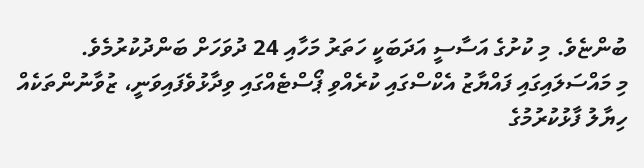ބުންޏެވެ. މި ކުށުގެ އަސާސީ އަދަބަކީ ހަތަރު މަހާއި 24 ދުވަހަށް ބަންދުކުރުމެވެ.
މި މައްސަލައިގައި ފައްޔާޒު އެކްސްގައި ކުރެއްވި ޕޯސްޓެއްގައި ވިދާޅުވެފައިވަނީ، ޒުވާނުންތަކެއް ހިޔާލު ފާޅުކުރުމުގެ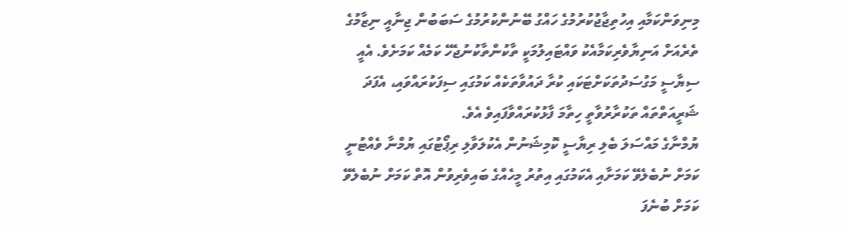މިނިވަންކަމާއި އިހުތިޖާޖުކުރުމުގެ ހައްގު ބޭނުންކުރުމުގެ ސަބަބުން ޖިނާއީ ނިޒާމުގެ ތެރެއަށް އަނިޔާވެރިކަމާއެކު ވައްޓައިލުމަކީ ތާކުންތާކުނުޖެހޭ ކަމެއް ކަމަށެވެ. އެއީ ސިޔާސީ މަގުސަދުތަކަށްޓަކައި ކުރާ ދައުވާތަކެއް ކަމުގައި ސިފަކުރައްވައި، އެފަދަ ޝަރީއަތްތައް ތަކުރާރުވާތީ ހިތާމަ ފާޅުކުރައްވާފައިވެ އެވެ.
ޔުމްނާގެ މައްސަލަ ބެލި ރިޔާސީ ކޮމިޝަނުން އެކުލަވާލި ރިޕޯޓުގައި ޔުމްނާ ވެއްޓުނީ ކަމަށް ނުބެލެވޭ ކަމަށާއި އެކަމުގައި އިތުރު މީހެއްގެ ބައިވެރިވުން އޮތް ކަމަށް ނުބެލެވޭ ކަމަށް ބުނެފަ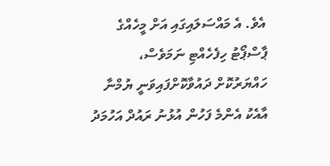އެވެ. އެ މައްސަލައިގައި އަށް މީހެއްގެ ޕާސްޕޯޓު ހިފެހެއްޓި ނަމަވެސް، ހައްޔަރުކޮށް ދައުވާކޮށްފައިވަނީ ޔުމްނާ އާއެކު އެންމެ ފަހުން އުޅުނު ރައުދް އަހުމަދު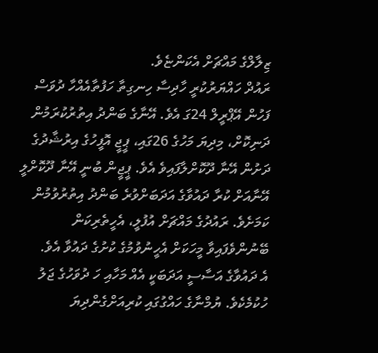ޒިލާލްގެ މައްޗަށް އެކަންޏެވެ.
ރައުދް ހައްޔަރުކުރީ ހާދިސާ ހިނގިތާ ހަފުތާއެއްހާ ދުވަސް ފަހުން އޭޕްރީލް 24ގަ އެވެ. އޭނާގެ ބަންދު އިތުރުކުރަމުން ދަނިކޮށް، މިދިޔަ މަހުގެ 26ގައި، ޕީޖީ އޮފީހުގެ އިރުޝާދުގެ ދަށުން އޭނާ ދޫކޮށްލާފައިވެ އެވެ. ޕީޖީން ބުނީ އޭނާ ދޫކޮށްލީ އޭނާއަށް ކުރާ ދައުވާގެ އަދަބަށްވުރެ ބަންދު އިތުރުވުމުން ކަމަށެވެ. ރައުދުގެ މައްޗަށް އުފުލީ، އެހީތެރިކަން ބޭނުންވެފައިވާ މީހަކަށް އެހީނުވުމުގެ ކުށުގެ ދައުވާ އެވެ.
އެ ދައުވާގެ އަސާސީ އަދަބަކީ އެއް މަހާއި ހަ ދުވަހުގެ ޖަލު ހުކުމެކެވެ. ޔުމްނާގެ ހައްގުގައި ކުރިއަށްގެންދިޔަ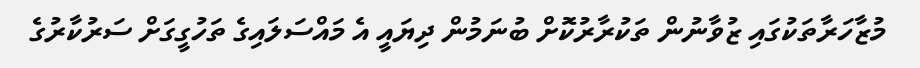މުޒާހަރާތަކުގައި ޒުވާނުން ތަކުރާރުކޮށް ބުނަމުން ދިޔައީ އެ މައްސަލައިގެ ތަހުގީގަށް ސަރުކާރުގެ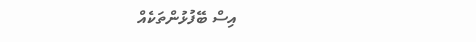އިސް ބޭފުޅުންތަކެއް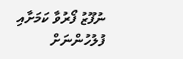ނުފޫޒު ފޯރުވާ ކަމަށާއި ފުލުހުންނަށް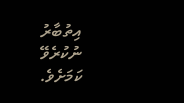އިތުބާރު ނުކުރެވޭ ކަމަށެވެ.